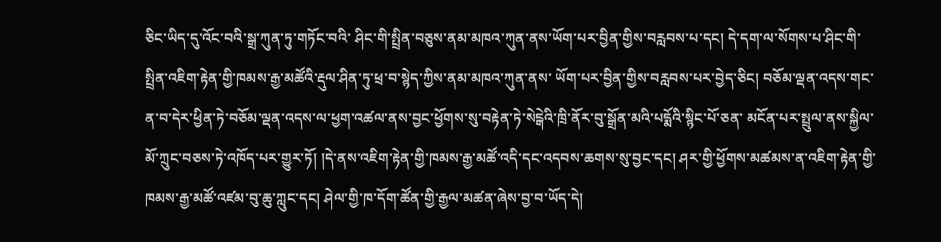ཅིང་ཡིད་དུ་འོང་བའི་སྒྲ་ཀུན་ཏུ་གཏོང་བའི་ ཤིང་གི་སྤྲིན་བཅུས་ནམ་མཁའ་ཀུན་ནས་ཡོག་པར་བྱིན་གྱིས་བརླབས་པ་དང། དེ་དག་ལ་སོགས་པ་ཤིང་གི་སྤྲིན་འཇིག་རྟེན་གྱི་ཁམས་རྒྱ་མཚོའི་རྡུལ་ཤིན་ཏུ་ཕྲ་བ་སྙེད་ཀྱིས་ནམ་མཁའ་ཀུན་ནས་ ཡོག་པར་བྱིན་གྱིས་བརླབས་པར་བྱེད་ཅིང། བཅོམ་ལྡན་འདས་གང་ན་བ་དེར་ཕྱིན་ཏེ་བཅོམ་ལྡན་འདས་ལ་ཕྱག་འཚལ་ནས་བྱང་ཕྱོགས་སུ་བརྟེན་ཏེ་སེངྒེའི་ཁྲི་ནོར་བུ་སྒྲོན་མའི་པདྨོའི་སྙིང་པོ་ཅན་ མངོན་པར་སྤྲུལ་ནས་སྐྱིལ་མོ་ཀྲུང་བཅས་ཏེ་འཁོད་པར་གྱུར་ཏོ། །དེ་ནས་འཇིག་རྟེན་གྱི་ཁམས་རྒྱ་མཚོ་འདི་དང་འདབས་ཆགས་སུ་བྱང་དང། ཤར་གྱི་ཕྱོགས་མཚམས་ན་འཇིག་རྟེན་གྱི་ ཁམས་རྒྱ་མཚོ་འཛམ་བུ་ཆུ་ཀླུང་དང། ཤེལ་གྱི་ཁ་དོག་ཚོན་གྱི་རྒྱལ་མཚན་ཞེས་བྱ་བ་ཡོད་དེ།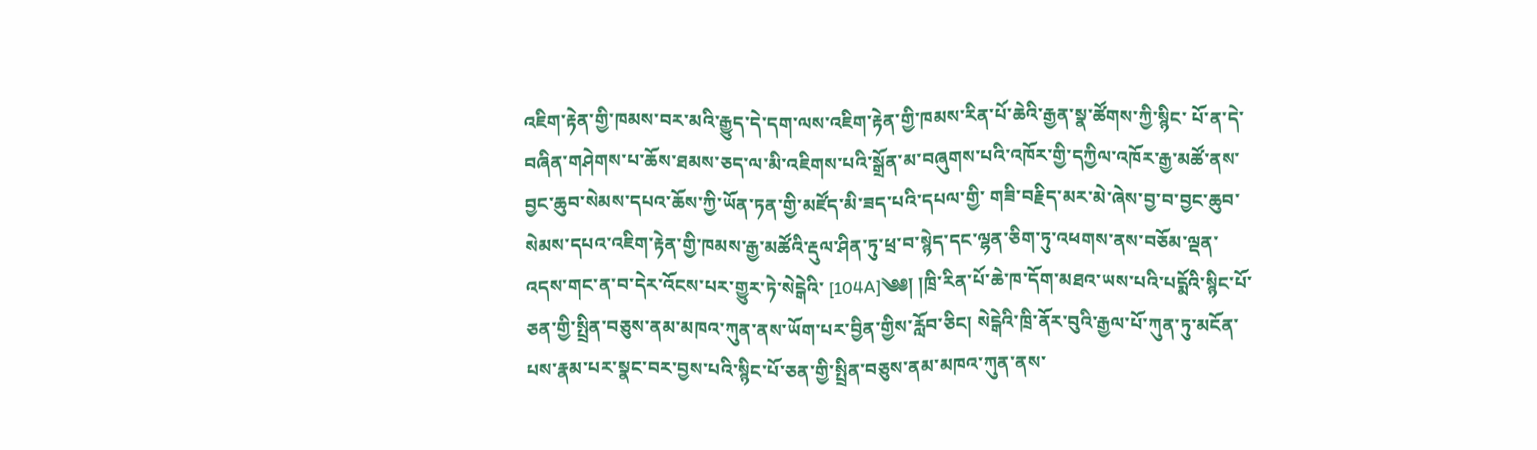འཇིག་རྟེན་གྱི་ཁམས་བར་མའི་རྒྱུད་དེ་དག་ལས་འཇིག་རྟེན་གྱི་ཁམས་རིན་པོ་ཆེའི་རྒྱན་སྣ་ཚོགས་ཀྱི་སྙིང་ པོ་ན་དེ་བཞིན་གཤེགས་པ་ཆོས་ཐམས་ཅད་ལ་མི་འཇིགས་པའི་སྒྲོན་མ་བཞུགས་པའི་འཁོར་གྱི་དཀྱིལ་འཁོར་རྒྱ་མཚོ་ནས་བྱང་ཆུབ་སེམས་དཔའ་ཆོས་ཀྱི་ཡོན་ཏན་གྱི་མཛོད་མི་ཟད་པའི་དཔལ་གྱི་ གཟི་བརྗིད་མར་མེ་ཞེས་བྱ་བ་བྱང་ཆུབ་སེམས་དཔའ་འཇིག་རྟེན་གྱི་ཁམས་རྒྱ་མཚོའི་རྡུལ་ཤིན་ཏུ་ཕྲ་བ་སྙེད་དང་ལྷན་ཅིག་ཏུ་འཕགས་ནས་བཅོམ་ལྡན་འདས་གང་ན་བ་དེར་འོངས་པར་གྱུར་ཏེ་སེངྒེའི་ [104A]༄༅། །ཁྲི་རིན་པོ་ཆེ་ཁ་དོག་མཐའ་ཡས་པའི་པདྨོའི་སྙིང་པོ་ཅན་གྱི་སྤྲིན་བཅུས་ནམ་མཁའ་ཀུན་ནས་ཡོག་པར་བྱིན་གྱིས་རློབ་ཅིང། སེངྒེའི་ཁྲི་ནོར་བུའི་རྒྱལ་པོ་ཀུན་ཏུ་མངོན་ པས་རྣམ་པར་སྣང་བར་བྱས་པའི་སྙིང་པོ་ཅན་གྱི་སྤྲིན་བཅུས་ནམ་མཁའ་ཀུན་ནས་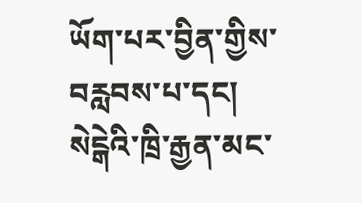ཡོག་པར་བྱིན་གྱིས་བརླབས་པ་དང། སེངྒེའི་ཁྲི་རྒྱན་མང་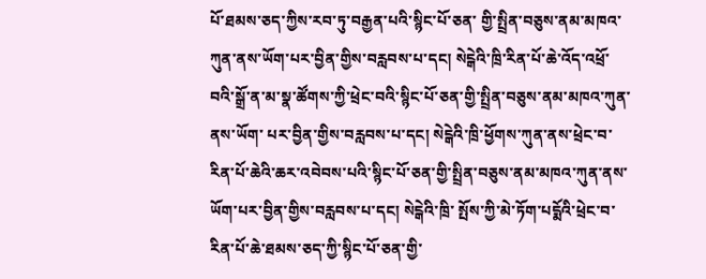པོ་ཐམས་ཅད་ཀྱིས་རབ་ཏུ་བརྒྱན་པའི་སྙིང་པོ་ཅན་ གྱི་སྤྲིན་བཅུས་ནམ་མཁའ་ཀུན་ནས་ཡོག་པར་བྱིན་གྱིས་བརླབས་པ་དང། སེངྒེའི་ཁྲི་རིན་པོ་ཆེ་འོད་འཕྲོ་བའི་སྒྲོ་ན་མ་སྣ་ཚོགས་ཀྱི་ཕྲེང་བའི་སྙིང་པོ་ཅན་གྱི་སྤྲིན་བཅུས་ནམ་མཁའ་ཀུན་ནས་ཡོག་ པར་བྱིན་གྱིས་བརླབས་པ་དང། སེངྒེའི་ཁྲི་ཕྱོགས་ཀུན་ནས་ཕྲེང་བ་རིན་པོ་ཆེའི་ཆར་འབེབས་པའི་སྙིང་པོ་ཅན་གྱི་སྤྲིན་བཅུས་ནམ་མཁའ་ཀུན་ནས་ཡོག་པར་བྱིན་གྱིས་བརླབས་པ་དང། སེངྒེའི་ཁྲི་ སྤོས་ཀྱི་མེ་ཏོག་པདྨོའི་ཕྲེང་བ་རིན་པོ་ཆེ་ཐམས་ཅད་ཀྱི་སྙིང་པོ་ཅན་གྱི་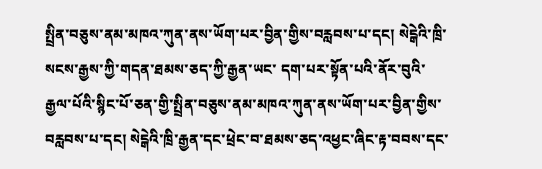སྤྲིན་བཅུས་ནམ་མཁའ་ཀུན་ནས་ཡོག་པར་བྱིན་གྱིས་བརླབས་པ་དང། སེངྒེའི་ཁྲི་སངས་རྒྱས་ཀྱི་གདན་ཐམས་ཅད་ཀྱི་རྒྱན་ཡང་ དག་པར་སྟོན་པའི་ནོར་བུའི་རྒྱལ་པོའི་སྙིང་པོ་ཅན་གྱི་སྤྲིན་བཅུས་ནམ་མཁའ་ཀུན་ནས་ཡོག་པར་བྱིན་གྱིས་བརླབས་པ་དང། སེངྒེའི་ཁྲི་རྒྱན་དང་ཕྲེང་བ་ཐམས་ཅད་འཕྱང་ཞིང་རྟ་བབས་དང་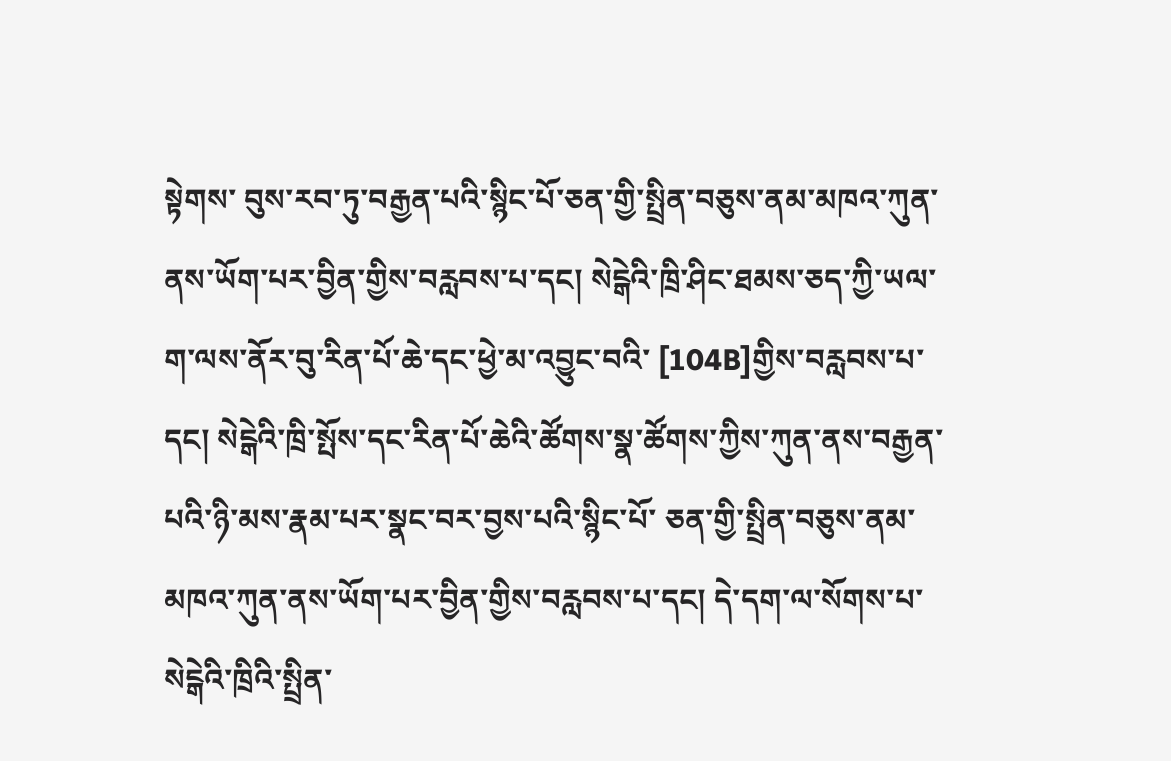སྟེགས་ བུས་རབ་ཏུ་བརྒྱན་པའི་སྙིང་པོ་ཅན་གྱི་སྤྲིན་བཅུས་ནམ་མཁའ་ཀུན་ནས་ཡོག་པར་བྱིན་གྱིས་བརླབས་པ་དང། སེངྒེའི་ཁྲི་ཤིང་ཐམས་ཅད་ཀྱི་ཡལ་ག་ལས་ནོར་བུ་རིན་པོ་ཆེ་དང་ཕྱེ་མ་འབྱུང་བའི་ [104B]གྱིས་བརླབས་པ་དང། སེངྒེའི་ཁྲི་སྤོས་དང་རིན་པོ་ཆེའི་ཚོགས་སྣ་ཚོགས་ཀྱིས་ཀུན་ནས་བརྒྱན་པའི་ཉི་མས་རྣམ་པར་སྣང་བར་བྱས་པའི་སྙིང་པོ་ ཅན་གྱི་སྤྲིན་བཅུས་ནམ་མཁའ་ཀུན་ནས་ཡོག་པར་བྱིན་གྱིས་བརླབས་པ་དང། དེ་དག་ལ་སོགས་པ་སེངྒེའི་ཁྲིའི་སྤྲིན་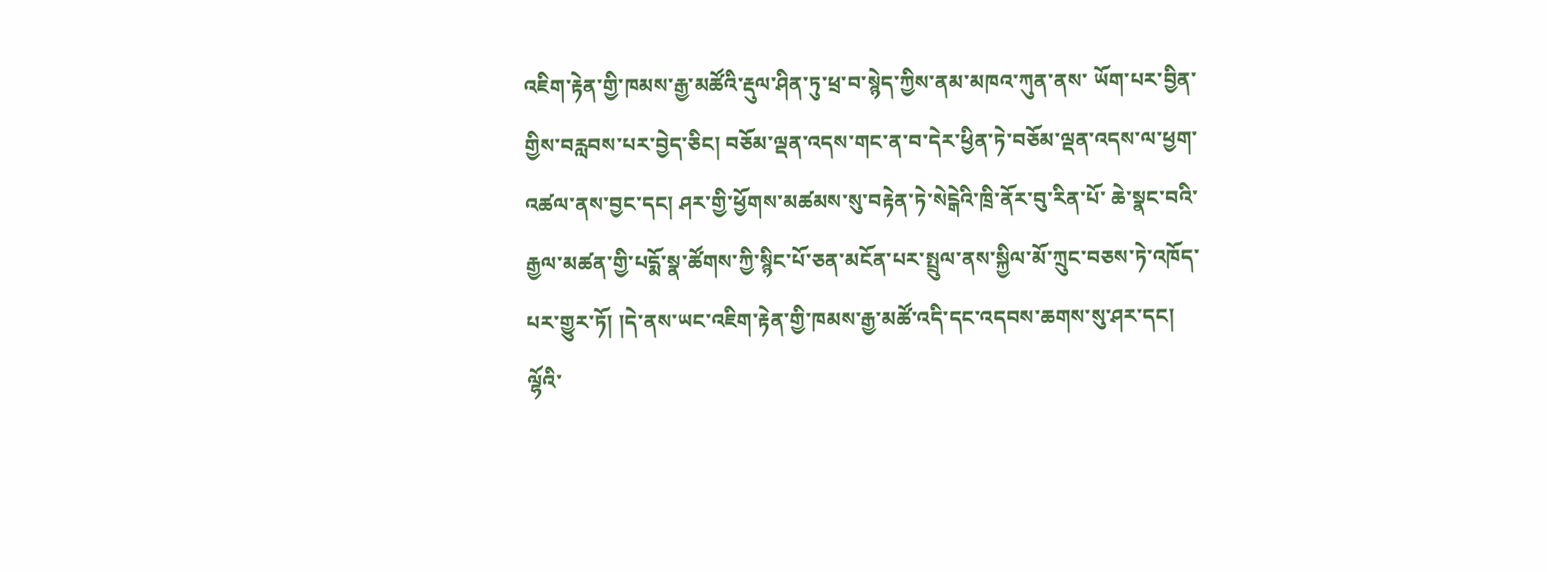འཇིག་རྟེན་གྱི་ཁམས་རྒྱ་མཚོའི་རྡུལ་ཤིན་ཏུ་ཕྲ་བ་སྙེད་ཀྱིས་ནམ་མཁའ་ཀུན་ནས་ ཡོག་པར་བྱིན་གྱིས་བརླབས་པར་བྱེད་ཅིང། བཅོམ་ལྡན་འདས་གང་ན་བ་དེར་ཕྱིན་ཏེ་བཅོམ་ལྡན་འདས་ལ་ཕྱག་འཚལ་ནས་བྱང་དང། ཤར་གྱི་ཕྱོགས་མཚམས་སུ་བརྟེན་ཏེ་སེངྒེའི་ཁྲི་ནོར་བུ་རིན་པོ་ ཆེ་སྣང་བའི་རྒྱལ་མཚན་གྱི་པདྨོ་སྣ་ཚོགས་ཀྱི་སྙིང་པོ་ཅན་མངོན་པར་སྤྲུལ་ནས་སྐྱིལ་མོ་ཀྲུང་བཅས་ཏེ་འཁོད་པར་གྱུར་ཏོ། །དེ་ནས་ཡང་འཇིག་རྟེན་གྱི་ཁམས་རྒྱ་མཚོ་འདི་དང་འདབས་ཆགས་སུ་ཤར་དང། ལྷོའི་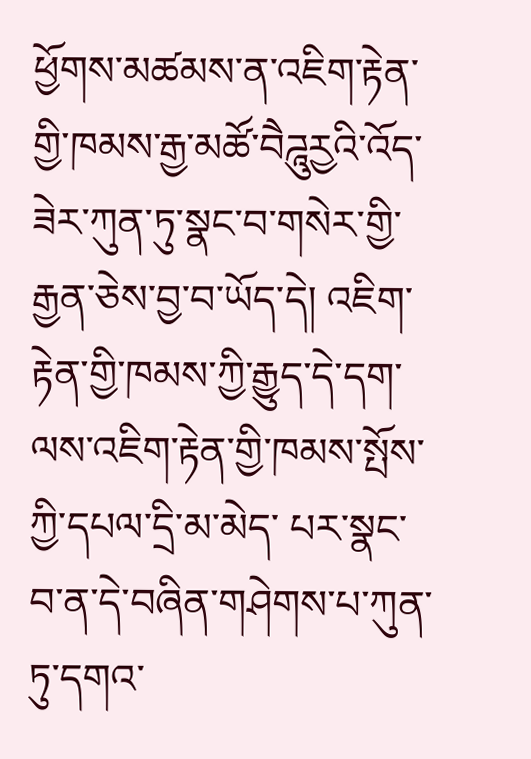ཕྱོགས་མཚམས་ན་འཇིག་རྟེན་གྱི་ཁམས་རྒྱ་མཚོ་བཻཌཱུརྱའི་འོད་ཟེར་ཀུན་ཏུ་སྣང་བ་གསེར་གྱི་རྒྱན་ཅེས་བྱ་བ་ཡོད་དེ། འཇིག་རྟེན་གྱི་ཁམས་ཀྱི་རྒྱུད་དེ་དག་ལས་འཇིག་རྟེན་གྱི་ཁམས་སྤོས་ཀྱི་དཔལ་དྲི་མ་མེད་ པར་སྣང་བ་ན་དེ་བཞིན་གཤེགས་པ་ཀུན་ཏུ་དགའ་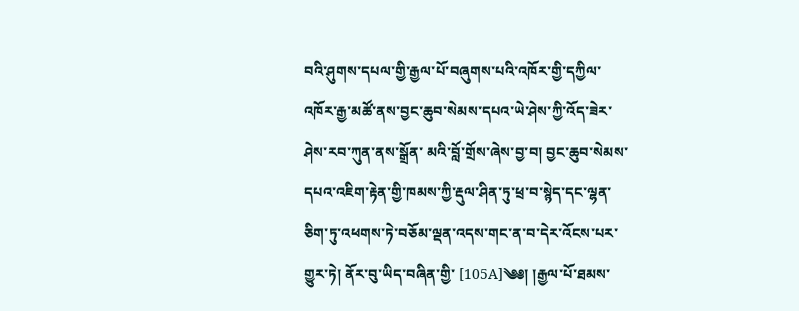བའི་ཤུགས་དཔལ་གྱི་རྒྱལ་པོ་བཞུགས་པའི་འཁོར་གྱི་དཀྱིལ་འཁོར་རྒྱ་མཚོ་ནས་བྱང་ཆུབ་སེམས་དཔའ་ཡེ་ཤེས་ཀྱི་འོད་ཟེར་ཤེས་རབ་ཀུན་ནས་སྒྲོན་ མའི་བློ་གྲོས་ཞེས་བྱ་བ། བྱང་ཆུབ་སེམས་དཔའ་འཇིག་རྟེན་གྱི་ཁམས་ཀྱི་རྡུལ་ཤིན་ཏུ་ཕྲ་བ་སྙེད་དང་ལྷན་ཅིག་ཏུ་འཕགས་ཏེ་བཅོམ་ལྡན་འདས་གང་ན་བ་དེར་འོངས་པར་གྱུར་ཏེ། ནོར་བུ་ཡིད་བཞིན་གྱི་ [105A]༄༅། །རྒྱལ་པོ་ཐམས་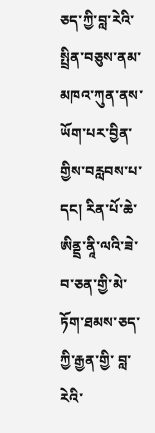ཅད་ཀྱི་བླ་རེའི་སྤྲིན་བཅུས་ནམ་མཁའ་ཀུན་ནས་ཡོག་པར་བྱིན་གྱིས་བརླབས་པ་དང། རིན་པོ་ཆེ་ཨིནྡྲ་ནཱི་ལའི་ཟེ་བ་ཅན་གྱི་མེ་ཏོག་ཐམས་ཅད་ཀྱི་རྒྱན་གྱི་ བླ་རེའི་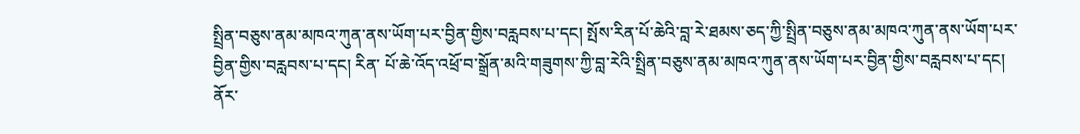སྤྲིན་བཅུས་ནམ་མཁའ་ཀུན་ནས་ཡོག་པར་བྱིན་གྱིས་བརླབས་པ་དང། སྤོས་རིན་པོ་ཆེའི་བླ་རེ་ཐམས་ཅད་ཀྱི་སྤྲིན་བཅུས་ནམ་མཁའ་ཀུན་ནས་ཡོག་པར་བྱིན་གྱིས་བརླབས་པ་དང། རིན་ པོ་ཆེ་འོད་འཕྲོ་བ་སྒྲོན་མའི་གཟུགས་ཀྱི་བླ་རེའི་སྤྲིན་བཅུས་ནམ་མཁའ་ཀུན་ནས་ཡོག་པར་བྱིན་གྱིས་བརླབས་པ་དང། ནོར་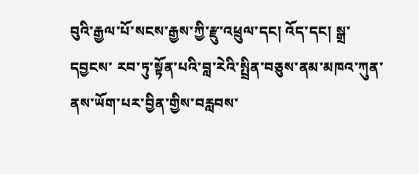བུའི་རྒྱལ་པོ་སངས་རྒྱས་ཀྱི་རྫུ་འཕྲུལ་དང། འོད་དང། སྒྲ་དབྱངས་ རབ་ཏུ་སྟོན་པའི་བླ་རེའི་སྤྲིན་བཅུས་ནམ་མཁའ་ཀུན་ནས་ཡོག་པར་བྱིན་གྱིས་བརླབས་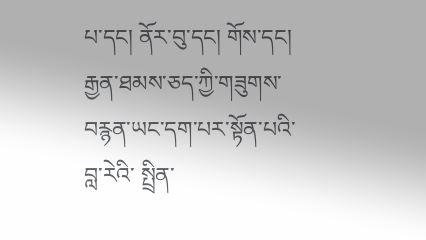པ་དང། ནོར་བུ་དང། གོས་དང། རྒྱན་ཐམས་ཅད་ཀྱི་གཟུགས་བརྙན་ཡང་དག་པར་སྟོན་པའི་བླ་རེའི་ སྤྲིན་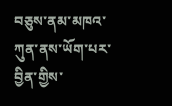བཅུས་ནམ་མཁའ་ཀུན་ནས་ཡོག་པར་བྱིན་གྱིས་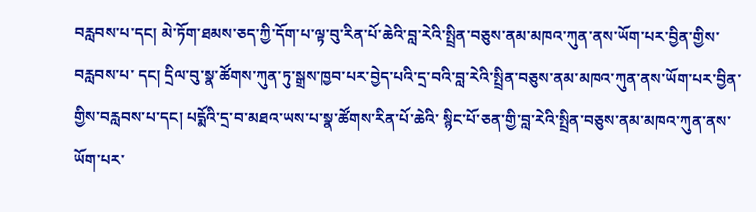བརླབས་པ་དང། མེ་ཏོག་ཐམས་ཅད་ཀྱི་དོག་པ་ལྟ་བུ་རིན་པོ་ཆེའི་བླ་རེའི་སྤྲིན་བཅུས་ནམ་མཁའ་ཀུན་ནས་ཡོག་པར་བྱིན་གྱིས་བརླབས་པ་ དང། དྲིལ་བུ་སྣ་ཚོགས་ཀུན་ཏུ་སྒྲས་ཁྱབ་པར་བྱེད་པའི་དྲ་བའི་བླ་རེའི་སྤྲིན་བཅུས་ནམ་མཁའ་ཀུན་ནས་ཡོག་པར་བྱིན་གྱིས་བརླབས་པ་དང། པདྨོའི་དྲ་བ་མཐའ་ཡས་པ་སྣ་ཚོགས་རིན་པོ་ཆེའི་ སྙིང་པོ་ཅན་གྱི་བླ་རེའི་སྤྲིན་བཅུས་ནམ་མཁའ་ཀུན་ནས་ཡོག་པར་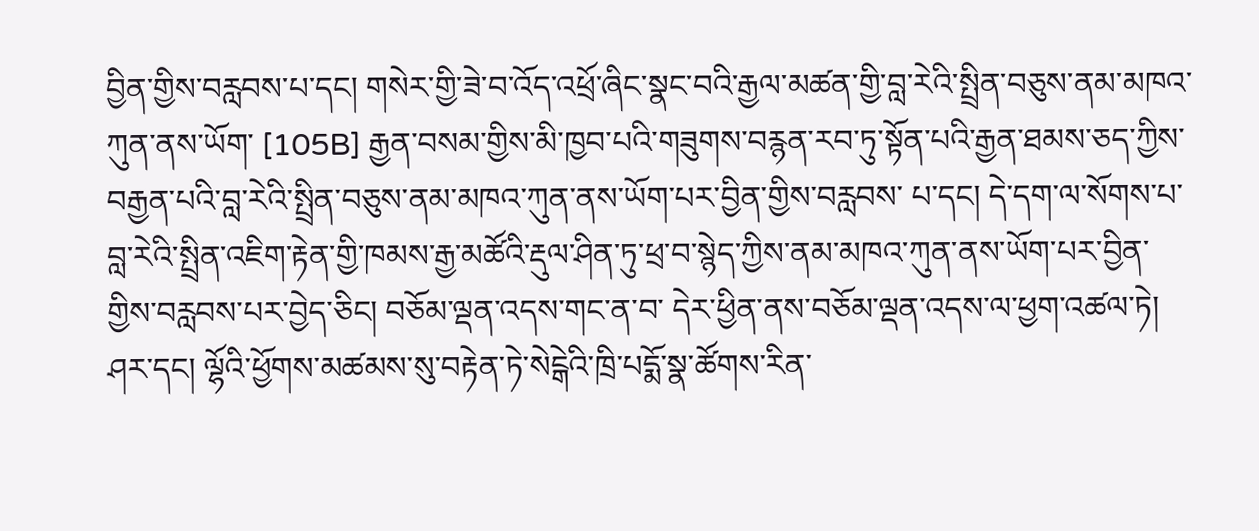བྱིན་གྱིས་བརླབས་པ་དང། གསེར་གྱི་ཟེ་བ་འོད་འཕྲོ་ཞིང་སྣང་བའི་རྒྱལ་མཚན་གྱི་བླ་རེའི་སྤྲིན་བཅུས་ནམ་མཁའ་ཀུན་ནས་ཡོག་ [105B] རྒྱན་བསམ་གྱིས་མི་ཁྱབ་པའི་གཟུགས་བརྙན་རབ་ཏུ་སྟོན་པའི་རྒྱན་ཐམས་ཅད་ཀྱིས་བརྒྱན་པའི་བླ་རེའི་སྤྲིན་བཅུས་ནམ་མཁའ་ཀུན་ནས་ཡོག་པར་བྱིན་གྱིས་བརླབས་ པ་དང། དེ་དག་ལ་སོགས་པ་བླ་རེའི་སྤྲིན་འཇིག་རྟེན་གྱི་ཁམས་རྒྱ་མཚོའི་རྡུལ་ཤིན་ཏུ་ཕྲ་བ་སྙེད་ཀྱིས་ནམ་མཁའ་ཀུན་ནས་ཡོག་པར་བྱིན་གྱིས་བརླབས་པར་བྱེད་ཅིང། བཅོམ་ལྡན་འདས་གང་ན་བ་ དེར་ཕྱིན་ནས་བཅོམ་ལྡན་འདས་ལ་ཕྱག་འཚལ་ཏེ། ཤར་དང། ལྷོའི་ཕྱོགས་མཚམས་སུ་བརྟེན་ཏེ་སེངྒེའི་ཁྲི་པདྨོ་སྣ་ཚོགས་རིན་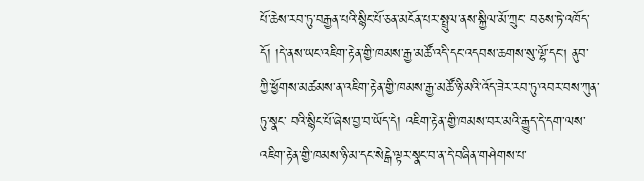པོ་ཆེས་རབ་ཏུ་བརྒྱན་པའི་སྙིང་པོ་ཅན་མངོན་པར་སྤྲུལ་ནས་སྐྱིལ་མོ་ཀྲུང་ བཅས་ཏེ་འཁོད་དོ། །དེ་ནས་ཡང་འཇིག་རྟེན་གྱི་ཁམས་རྒྱ་མཚོ་འདི་དང་འདབས་ཆགས་སུ་ལྷོ་དང། ནུབ་ཀྱི་ཕྱོགས་མཚམས་ན་འཇིག་རྟེན་གྱི་ཁམས་རྒྱ་མཚོ་ཉི་མའི་འོད་ཟེར་རབ་ཏུ་འབར་བས་ཀུན་ཏུ་སྣང་ བའི་སྙིང་པོ་ཞེས་བྱ་བ་ཡོད་དེ། འཇིག་རྟེན་གྱི་ཁམས་བར་མའི་རྒྱུད་དེ་དག་ལས་འཇིག་རྟེན་གྱི་ཁམས་ཉི་མ་དང་སེངྒེ་ལྟར་སྣང་བ་ན་དེ་བཞིན་གཤེགས་པ་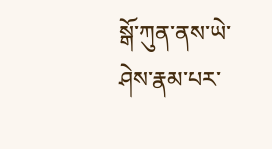སྒོ་ཀུན་ནས་ཡེ་ཤེས་རྣམ་པར་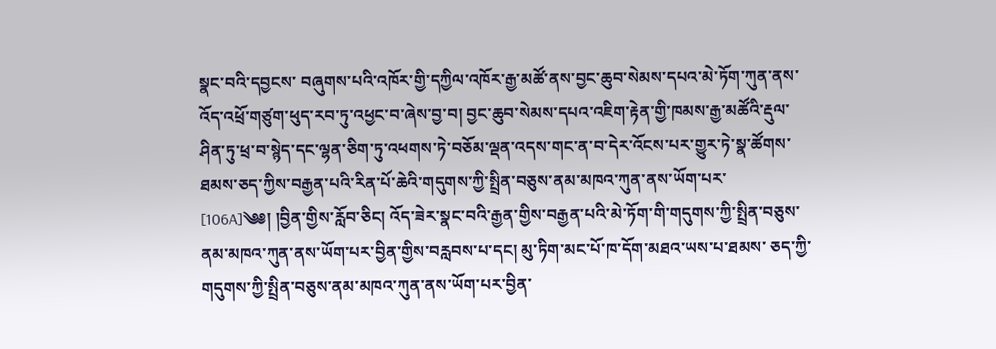སྣང་བའི་དབྱངས་ བཞུགས་པའི་འཁོར་གྱི་དཀྱིལ་འཁོར་རྒྱ་མཚོ་ནས་བྱང་ཆུབ་སེམས་དཔའ་མེ་ཏོག་ཀུན་ནས་འོད་འཕྲོ་གཙུག་ཕུད་རབ་ཏུ་འཕྱང་བ་ཞེས་བྱ་བ། བྱང་ཆུབ་སེམས་དཔའ་འཇིག་རྟེན་གྱི་ཁམས་རྒྱ་མཚོའི་རྡུལ་ ཤིན་ཏུ་ཕྲ་བ་སྙེད་དང་ལྷན་ཅིག་ཏུ་འཕགས་ཏེ་བཅོམ་ལྡན་འདས་གང་ན་བ་དེར་འོངས་པར་གྱུར་ཏེ་སྣ་ཚོགས་ཐམས་ཅད་ཀྱིས་བརྒྱན་པའི་རིན་པོ་ཆེའི་གདུགས་ཀྱི་སྤྲིན་བཅུས་ནམ་མཁའ་ཀུན་ནས་ཡོག་པར་ [106A]༄༅། །བྱིན་གྱིས་རློབ་ཅིང། འོད་ཟེར་སྣང་བའི་རྒྱན་གྱིས་བརྒྱན་པའི་མེ་ཏོག་གི་གདུགས་ཀྱི་སྤྲིན་བཅུས་ནམ་མཁའ་ཀུན་ནས་ཡོག་པར་བྱིན་གྱིས་བརླབས་པ་དང། མུ་ཏིག་མང་པོ་ཁ་དོག་མཐའ་ཡས་པ་ཐམས་ ཅད་ཀྱི་གདུགས་ཀྱི་སྤྲིན་བཅུས་ནམ་མཁའ་ཀུན་ནས་ཡོག་པར་བྱིན་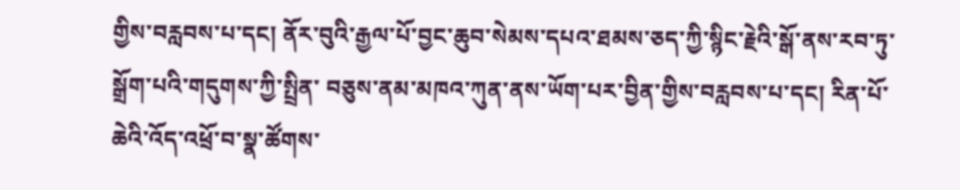གྱིས་བརླབས་པ་དང། ནོར་བུའི་རྒྱལ་པོ་བྱང་ཆུབ་སེམས་དཔའ་ཐམས་ཅད་ཀྱི་སྙིང་རྗེའི་སྒོ་ནས་རབ་ཏུ་སྒྲོག་པའི་གདུགས་ཀྱི་སྤྲིན་ བཅུས་ནམ་མཁའ་ཀུན་ནས་ཡོག་པར་བྱིན་གྱིས་བརླབས་པ་དང། རིན་པོ་ཆེའི་འོད་འཕྲོ་བ་སྣ་ཚོགས་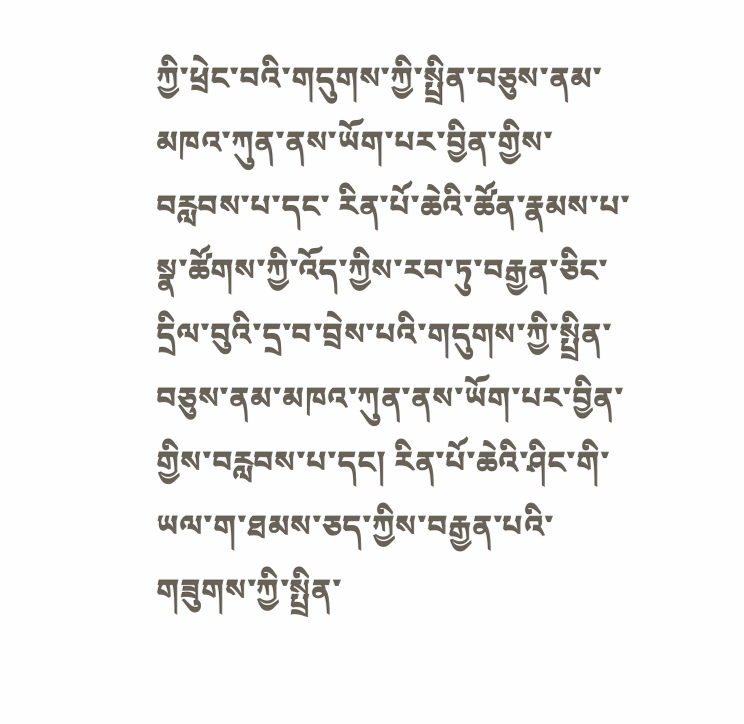ཀྱི་ཕྲེང་བའི་གདུགས་ཀྱི་སྤྲིན་བཅུས་ནམ་མཁའ་ཀུན་ནས་ཡོག་པར་བྱིན་གྱིས་བརླབས་པ་དང་ རིན་པོ་ཆེའི་ཚོན་རྣམས་པ་སྣ་ཚོགས་ཀྱི་འོད་ཀྱིས་རབ་ཏུ་བརྒྱན་ཅིང་དྲིལ་བུའི་དྲ་བ་བྲེས་པའི་གདུགས་ཀྱི་སྤྲིན་བཅུས་ནམ་མཁའ་ཀུན་ནས་ཡོག་པར་བྱིན་གྱིས་བརླབས་པ་དང། རིན་པོ་ཆེའི་ཤིང་གི་ ཡལ་ག་ཐམས་ཅད་ཀྱིས་བརྒྱན་པའི་གཟུགས་ཀྱི་སྤྲིན་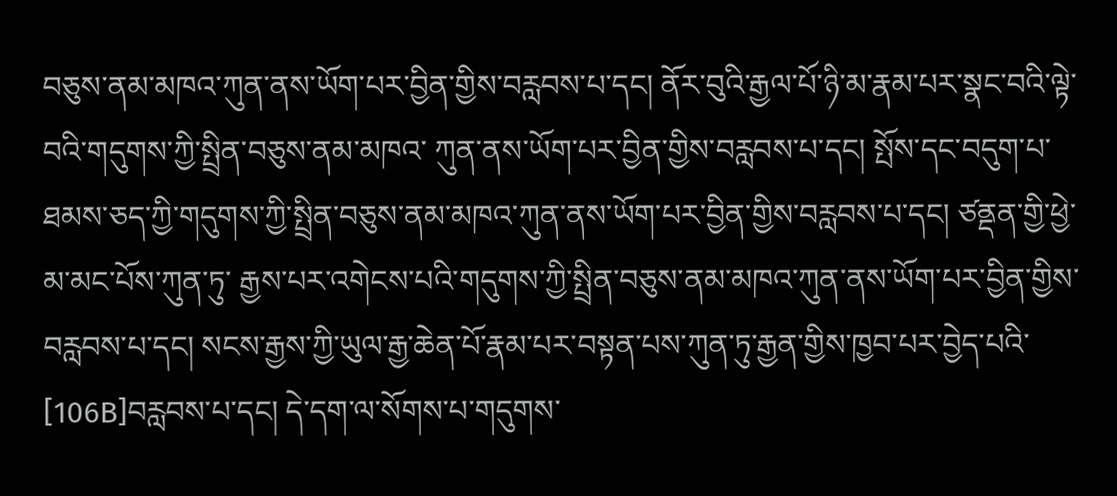བཅུས་ནམ་མཁའ་ཀུན་ནས་ཡོག་པར་བྱིན་གྱིས་བརླབས་པ་དང། ནོར་བུའི་རྒྱལ་པོ་ཉི་མ་རྣམ་པར་སྣང་བའི་ལྟེ་བའི་གདུགས་ཀྱི་སྤྲིན་བཅུས་ནམ་མཁའ་ ཀུན་ནས་ཡོག་པར་བྱིན་གྱིས་བརླབས་པ་དང། སྤོས་དང་བདུག་པ་ཐམས་ཅད་ཀྱི་གདུགས་ཀྱི་སྤྲིན་བཅུས་ནམ་མཁའ་ཀུན་ནས་ཡོག་པར་བྱིན་གྱིས་བརླབས་པ་དང། ཙནྡན་གྱི་ཕྱེ་མ་མང་པོས་ཀུན་ཏུ་ རྒྱས་པར་འགེངས་པའི་གདུགས་ཀྱི་སྤྲིན་བཅུས་ནམ་མཁའ་ཀུན་ནས་ཡོག་པར་བྱིན་གྱིས་བརླབས་པ་དང། སངས་རྒྱས་ཀྱི་ཡུལ་རྒྱ་ཆེན་པོ་རྣམ་པར་བསྟན་པས་ཀུན་ཏུ་རྒྱན་གྱིས་ཁྱབ་པར་བྱེད་པའི་ [106B]བརླབས་པ་དང། དེ་དག་ལ་སོགས་པ་གདུགས་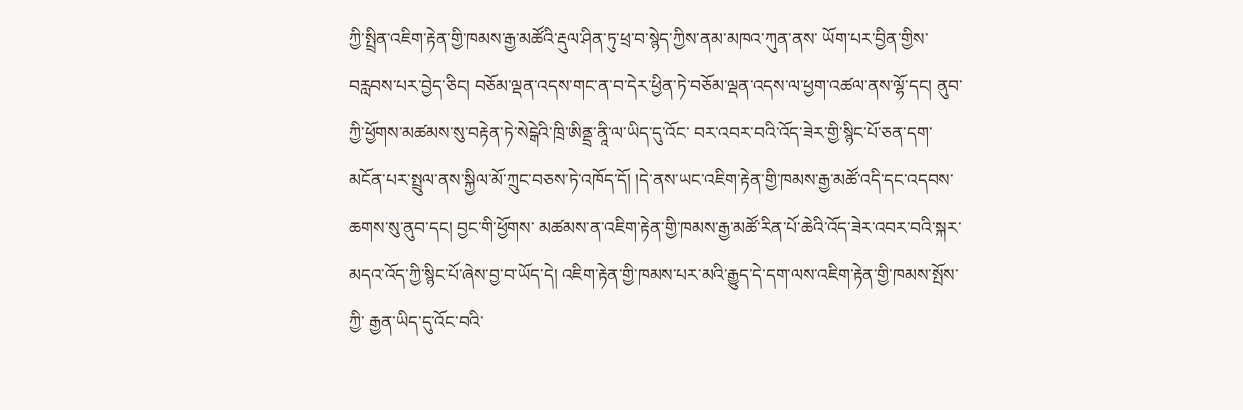ཀྱི་སྤྲིན་འཇིག་རྟེན་གྱི་ཁམས་རྒྱ་མཚོའི་རྡུལ་ཤིན་ཏུ་ཕྲ་བ་སྙེད་ཀྱིས་ནམ་མཁའ་ཀུན་ནས་ ཡོག་པར་བྱིན་གྱིས་བརླབས་པར་བྱེད་ཅིང། བཅོམ་ལྡན་འདས་གང་ན་བ་དེར་ཕྱིན་ཏེ་བཅོམ་ལྡན་འདས་ལ་ཕྱག་འཚལ་ནས་ལྷོ་དང། ནུབ་ཀྱི་ཕྱོགས་མཚམས་སུ་བརྟེན་ཏེ་སེངྒེའི་ཁྲི་ཨིནྡྲ་ནཱི་ལ་ཡིད་དུ་འོང་ བར་འབར་བའི་འོད་ཟེར་གྱི་སྙིང་པོ་ཅན་དག་མངོན་པར་སྤྲུལ་ནས་སྐྱིལ་མོ་ཀྲུང་བཅས་ཏེ་འཁོད་དོ། །དེ་ནས་ཡང་འཇིག་རྟེན་གྱི་ཁམས་རྒྱ་མཚོ་འདི་དང་འདབས་ཆགས་སུ་ནུབ་དང། བྱང་གི་ཕྱོགས་ མཚམས་ན་འཇིག་རྟེན་གྱི་ཁམས་རྒྱ་མཚོ་རིན་པོ་ཆེའི་འོད་ཟེར་འབར་བའི་སྐར་མདའ་འོད་ཀྱི་སྙིང་པོ་ཞེས་བྱ་བ་ཡོད་དེ། འཇིག་རྟེན་གྱི་ཁམས་པར་མའི་རྒྱུད་དེ་དག་ལས་འཇིག་རྟེན་གྱི་ཁམས་སྤོས་ཀྱི་ རྒྱན་ཡིད་དུ་འོང་བའི་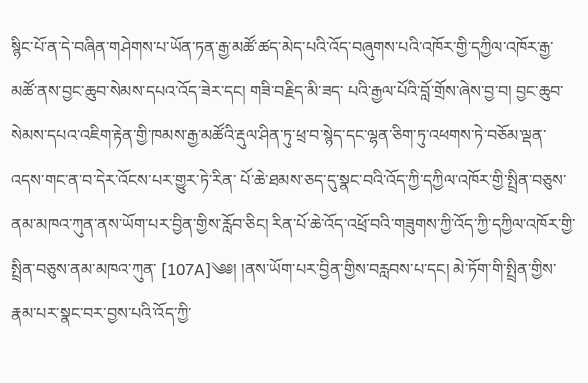སྙིང་པོ་ན་དེ་བཞིན་གཤེགས་པ་ཡོན་ཏན་རྒྱ་མཚོ་ཚད་མེད་པའི་འོད་བཞུགས་པའི་འཁོར་གྱི་དཀྱིལ་འཁོར་རྒྱ་མཚོ་ནས་བྱང་ཆུབ་སེམས་དཔའ་འོད་ཟེར་དང། གཟི་བརྗིད་མི་ཟད་ པའི་རྒྱལ་པོའི་བློ་གྲོས་ཞེས་བྱ་བ། བྱང་ཆུབ་སེམས་དཔའ་འཇིག་རྟེན་གྱི་ཁམས་རྒྱ་མཚོའི་རྡུལ་ཤིན་ཏུ་ཕྲ་བ་སྙེད་དང་ལྷན་ཅིག་ཏུ་འཕགས་ཏེ་བཅོམ་ལྡན་འདས་གང་ན་བ་དེར་འོངས་པར་གྱུར་ཏེ་རིན་ པོ་ཆེ་ཐམས་ཅད་དུ་སྣང་བའི་འོད་ཀྱི་དཀྱིལ་འཁོར་གྱི་སྤྲིན་བཅུས་ནམ་མཁའ་ཀུན་ནས་ཡོག་པར་བྱིན་གྱིས་རློབ་ཅིང། རིན་པོ་ཆེ་འོད་འཕྲོ་བའི་གཟུགས་ཀྱི་འོད་ཀྱི་དཀྱིལ་འཁོར་གྱི་སྤྲིན་བཅུས་ནམ་མཁའ་ཀུན་ [107A]༄༅། །ནས་ཡོག་པར་བྱིན་གྱིས་བརླབས་པ་དང། མེ་ཏོག་གི་སྤྲིན་གྱིས་རྣམ་པར་སྣང་བར་བྱས་པའི་འོད་ཀྱི་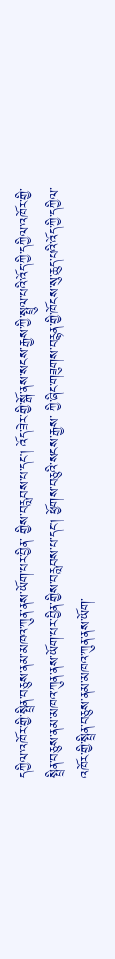དཀྱིལ་འཁོར་གྱི་སྤྲིན་བཅུས་ནམ་མཁའ་ཀུན་ནས་ཡོག་པར་བྱིན་ གྱིས་བརླབས་པ་དང། འོད་ཟེར་གྱི་སྒོ་ནས་སངས་རྒྱས་ཀྱི་སྤྲུལ་པའི་འོད་ཀྱི་དཀྱིལ་འཁོར་གྱི་སྤྲིན་བཅུས་ནམ་མཁའ་ཀུན་ནས་ཡོག་པར་བྱིན་གྱིས་བརླབས་པ་དང། ཕྱོགས་བཅུའི་སངས་རྒྱས་ ཀྱི་ཞིང་གཟུགས་བརྙན་གྱི་ཁོངས་སུ་ཆུད་པའི་འོད་ཀྱི་དཀྱིལ་འཁོར་གྱི་སྤྲིན་བཅུས་ནམ་མཁའ་ཀུན་ནས་ཡོག་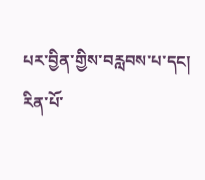པར་བྱིན་གྱིས་བརླབས་པ་དང། རིན་པོ་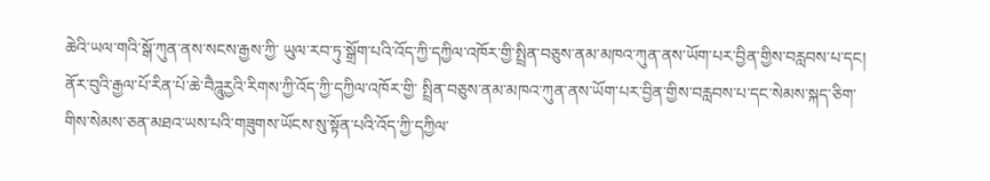ཆེའི་ཡལ་གའི་སྒོ་ཀུན་ནས་སངས་རྒྱས་ཀྱི་ ཡུལ་རབ་ཏུ་སྒྲོག་པའི་འོད་ཀྱི་དཀྱིལ་འཁོར་གྱི་སྤྲིན་བཅུས་ནམ་མཁའ་ཀུན་ནས་ཡོག་པར་བྱིན་གྱིས་བརླབས་པ་དང། ནོར་བུའི་རྒྱལ་པོ་རིན་པོ་ཆེ་བཻཌཱུརྱའི་རིགས་ཀྱི་འོད་ཀྱི་དཀྱིལ་འཁོར་གྱི་ སྤྲིན་བཅུས་ནམ་མཁའ་ཀུན་ནས་ཡོག་པར་བྱིན་གྱིས་བརླབས་པ་དང་སེམས་སྐད་ཅིག་གིས་སེམས་ཅན་མཐའ་ཡས་པའི་གཟུགས་ཡོངས་སུ་སྟོན་པའི་འོད་ཀྱི་དཀྱིལ་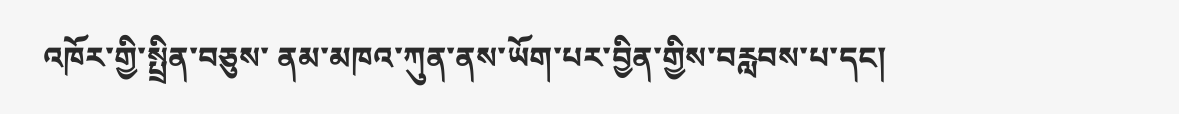འཁོར་གྱི་སྤྲིན་བཅུས་ ནམ་མཁའ་ཀུན་ནས་ཡོག་པར་བྱིན་གྱིས་བརླབས་པ་དང།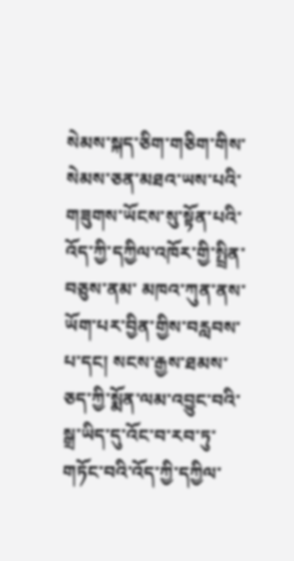སེམས་སྐད་ཅིག་གཅིག་གིས་སེམས་ཅན་མཐའ་ཡས་པའི་གཟུགས་ཡོངས་སུ་སྟོན་པའི་འོད་ཀྱི་དཀྱིལ་འཁོར་གྱི་སྤྲིན་བཅུས་ནམ་ མཁའ་ཀུན་ནས་ཡོག་པར་བྱིན་གྱིས་བརླབས་པ་དང། སངས་རྒྱས་ཐམས་ཅད་ཀྱི་སྨོན་ལམ་འབྱུང་བའི་སྒྲ་ཡིད་དུ་འོང་བ་རབ་ཏུ་གཏོང་བའི་འོད་ཀྱི་དཀྱིལ་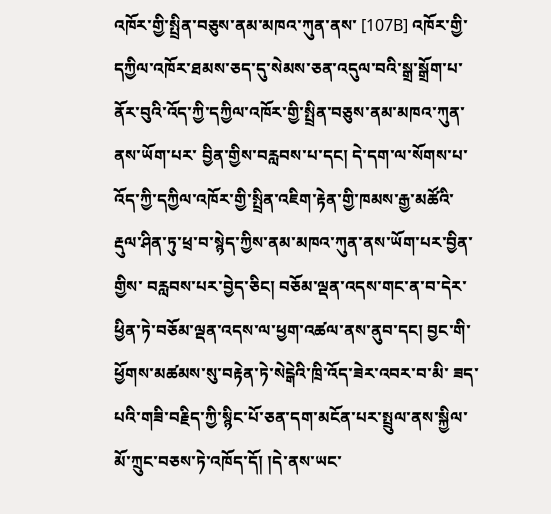འཁོར་གྱི་སྤྲིན་བཅུས་ནམ་མཁའ་ཀུན་ནས་ [107B] འཁོར་གྱི་དཀྱིལ་འཁོར་ཐམས་ཅད་དུ་སེམས་ཅན་འདུལ་བའི་སྒྲ་སྒྲོག་པ་ནོར་བུའི་འོད་ཀྱི་དཀྱིལ་འཁོར་གྱི་སྤྲིན་བཅུས་ནམ་མཁའ་ཀུན་ནས་ཡོག་པར་ བྱིན་གྱིས་བརླབས་པ་དང། དེ་དག་ལ་སོགས་པ་འོད་ཀྱི་དཀྱིལ་འཁོར་གྱི་སྤྲིན་འཇིག་རྟེན་གྱི་ཁམས་རྒྱ་མཚོའི་རྡུལ་ཤིན་ཏུ་ཕྲ་བ་སྙེད་ཀྱིས་ནམ་མཁའ་ཀུན་ནས་ཡོག་པར་བྱིན་གྱིས་ བརླབས་པར་བྱེད་ཅིང། བཅོམ་ལྡན་འདས་གང་ན་བ་དེར་ཕྱིན་ཏེ་བཅོམ་ལྡན་འདས་ལ་ཕྱག་འཚལ་ནས་ནུབ་དང། བྱང་གི་ཕྱོགས་མཚམས་སུ་བརྟེན་ཏེ་སེངྒེའི་ཁྲི་འོད་ཟེར་འབར་བ་མི་ ཟད་པའི་གཟི་བརྗིད་ཀྱི་སྙིང་པོ་ཅན་དག་མངོན་པར་སྤྲུལ་ནས་སྐྱིལ་མོ་ཀྲུང་བཅས་ཏེ་འཁོད་དོ། །དེ་ནས་ཡང་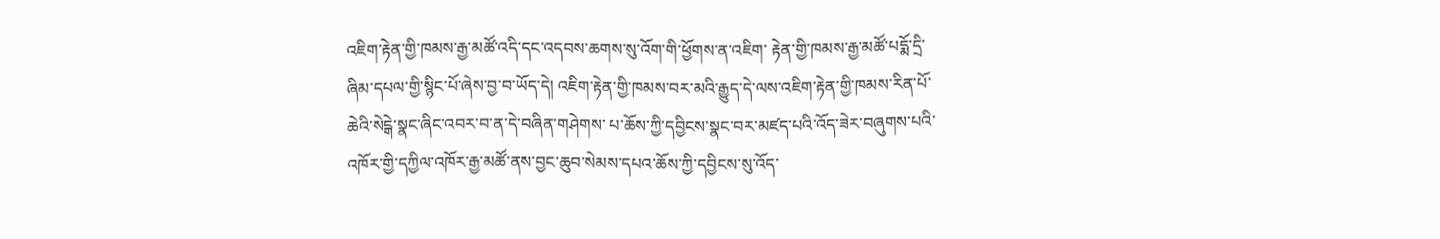འཇིག་རྟེན་གྱི་ཁམས་རྒྱ་མཚོ་འདི་དང་འདབས་ཆགས་སུ་འོག་གི་ཕྱོགས་ན་འཇིག་ རྟེན་གྱི་ཁམས་རྒྱ་མཚོ་པདྨོ་དྲི་ཞིམ་དཔལ་གྱི་སྙིང་པོ་ཞེས་བྱ་བ་ཡོད་དེ། འཇིག་རྟེན་གྱི་ཁམས་བར་མའི་རྒྱུད་དེ་ལས་འཇིག་རྟེན་གྱི་ཁམས་རིན་པོ་ཆེའི་སེངྒེ་སྣང་ཞིང་འབར་བ་ན་དེ་བཞིན་གཤེགས་ པ་ཆོས་ཀྱི་དབྱིངས་སྣང་བར་མཛད་པའི་འོད་ཟེར་བཞུགས་པའི་འཁོར་གྱི་དཀྱིལ་འཁོར་རྒྱ་མཚོ་ནས་བྱང་ཆུབ་སེམས་དཔའ་ཆོས་ཀྱི་དབྱིངས་སུ་འོད་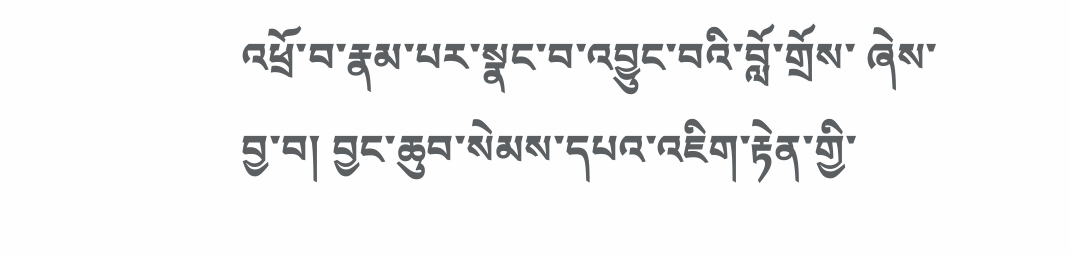འཕྲོ་བ་རྣམ་པར་སྣང་བ་འབྱུང་བའི་བློ་གྲོས་ ཞེས་བྱ་བ། བྱང་ཆུབ་སེམས་དཔའ་འཇིག་རྟེན་གྱི་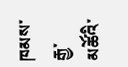ཁམས་རྒྱ་མཚོའི་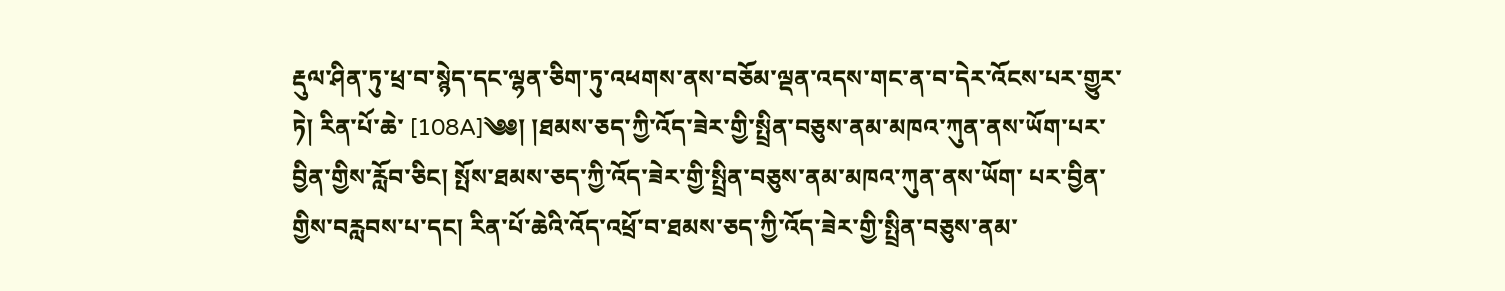རྡུལ་ཤིན་ཏུ་ཕྲ་བ་སྙེད་དང་ལྷན་ཅིག་ཏུ་འཕགས་ནས་བཅོམ་ལྡན་འདས་གང་ན་བ་དེར་འོངས་པར་གྱུར་ཏེ། རིན་པོ་ཆེ་ [108A]༄༅། །ཐམས་ཅད་ཀྱི་འོད་ཟེར་གྱི་སྤྲིན་བཅུས་ནམ་མཁའ་ཀུན་ནས་ཡོག་པར་བྱིན་གྱིས་རློབ་ཅིང། སྤོས་ཐམས་ཅད་ཀྱི་འོད་ཟེར་གྱི་སྤྲིན་བཅུས་ནམ་མཁའ་ཀུན་ནས་ཡོག་ པར་བྱིན་གྱིས་བརླབས་པ་དང། རིན་པོ་ཆེའི་འོད་འཕྲོ་བ་ཐམས་ཅད་ཀྱི་འོད་ཟེར་གྱི་སྤྲིན་བཅུས་ནམ་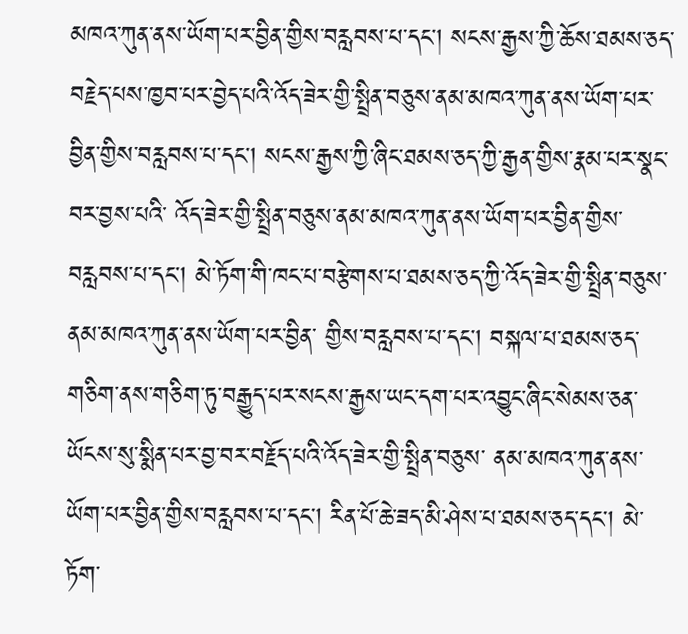མཁའ་ཀུན་ནས་ཡོག་པར་བྱིན་གྱིས་བརླབས་པ་དང། སངས་རྒྱས་ཀྱི་ཆོས་ཐམས་ཅད་ བརྗེད་པས་ཁྱབ་པར་བྱེད་པའི་འོད་ཟེར་གྱི་སྤྲིན་བཅུས་ནམ་མཁའ་ཀུན་ནས་ཡོག་པར་བྱིན་གྱིས་བརླབས་པ་དང། སངས་རྒྱས་ཀྱི་ཞིང་ཐམས་ཅད་ཀྱི་རྒྱན་གྱིས་རྣམ་པར་སྣང་བར་བྱས་པའི་ འོད་ཟེར་གྱི་སྤྲིན་བཅུས་ནམ་མཁའ་ཀུན་ནས་ཡོག་པར་བྱིན་གྱིས་བརླབས་པ་དང། མེ་ཏོག་གི་ཁང་པ་བརྩེགས་པ་ཐམས་ཅད་ཀྱི་འོད་ཟེར་གྱི་སྤྲིན་བཅུས་ནམ་མཁའ་ཀུན་ནས་ཡོག་པར་བྱིན་ གྱིས་བརླབས་པ་དང། བསྐལ་པ་ཐམས་ཅད་གཅིག་ནས་གཅིག་ཏུ་བརྒྱུད་པར་སངས་རྒྱས་ཡང་དག་པར་འབྱུང་ཞིང་སེམས་ཅན་ཡོངས་སུ་སྨིན་པར་བྱ་བར་བརྗོད་པའི་འོད་ཟེར་གྱི་སྤྲིན་བཅུས་ ནམ་མཁའ་ཀུན་ནས་ཡོག་པར་བྱིན་གྱིས་བརླབས་པ་དང། རིན་པོ་ཆེ་ཟད་མི་ཤེས་པ་ཐམས་ཅད་དང། མེ་ཏོག་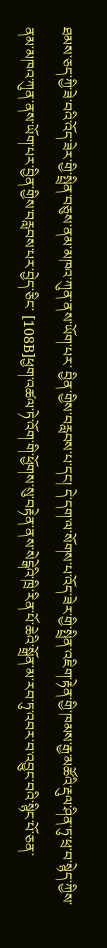ཐམས་ཅད་ཀྱི་ཟེ་བའི་འོད་ཟེར་གྱི་སྤྲིན་བཅུས་ནམ་མཁའ་ཀུན་ནས་ཡོག་པར་ བྱིན་གྱིས་བརླབས་པ་དང། དེ་དག་ལ་སོགས་པ་འོད་ཟེར་གྱི་སྤྲིན་འཇིག་རྟེན་གྱི་ཁམས་རྒྱ་མཚོའི་རྡུལ་ཤིན་ཏུ་ཕྲ་བ་སྙེད་ཀྱིས་ནམ་མཁའ་ཀུན་ནས་ཡོག་པར་བྱིན་གྱིས་བརླབས་པར་བྱེད་ཅིང་ [108B]ཕྱག་འཚལ་ཏེ་འོག་གི་ཕྱོགས་སུ་བརྟེན་ནས་སེངྒེའི་ཁྲི་རིན་པོ་ཆེའི་སྒྲོན་མ་རབ་ཏུ་འབར་བ་འབྱུང་བའི་སྙིང་པོ་ཅན་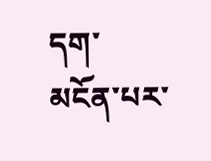དག་མངོན་པར་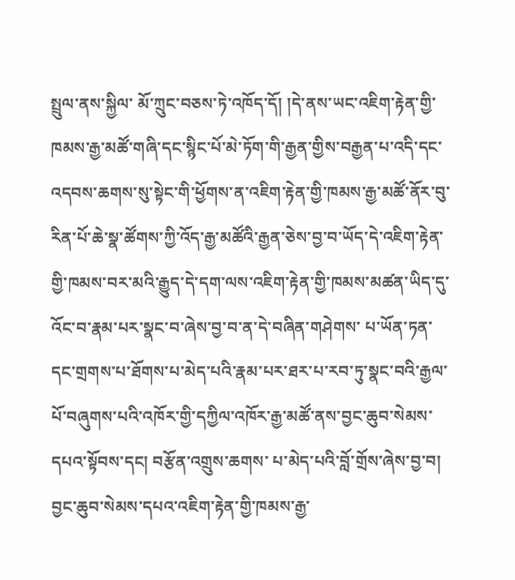སྤྲུལ་ནས་སྐྱིལ་ མོ་ཀྲུང་བཅས་ཏེ་འཁོད་དོ། །དེ་ནས་ཡང་འཇིག་རྟེན་གྱི་ཁམས་རྒྱ་མཚོ་གཞི་དང་སྙིང་པོ་མེ་ཏོག་གི་རྒྱན་གྱིས་བརྒྱན་པ་འདི་དང་འདབས་ཆགས་སུ་སྟེང་གི་ཕྱོགས་ན་འཇིག་རྟེན་གྱི་ཁམས་རྒྱ་མཚོ་ནོར་བུ་ རིན་པོ་ཆེ་སྣ་ཚོགས་ཀྱི་འོད་རྒྱ་མཚོའི་རྒྱན་ཅེས་བྱ་བ་ཡོད་དེ་འཇིག་རྟེན་གྱི་ཁམས་བར་མའི་རྒྱུད་དེ་དག་ལས་འཇིག་རྟེན་གྱི་ཁམས་མཚན་ཡིད་དུ་འོང་བ་རྣམ་པར་སྣང་བ་ཞེས་བྱ་བ་ན་དེ་བཞིན་གཤེགས་ པ་ཡོན་ཏན་དང་གྲགས་པ་ཐོགས་པ་མེད་པའི་རྣམ་པར་ཐར་པ་རབ་ཏུ་སྣང་བའི་རྒྱལ་པོ་བཞུགས་པའི་འཁོར་གྱི་དཀྱིལ་འཁོར་རྒྱ་མཚོ་ནས་བྱང་ཆུབ་སེམས་དཔའ་སྟོབས་དང། བརྩོན་འགྲུས་ཆགས་ པ་མེད་པའི་བློ་གྲོས་ཞེས་བྱ་བ། བྱང་ཆུབ་སེམས་དཔའ་འཇིག་རྟེན་གྱི་ཁམས་རྒྱ་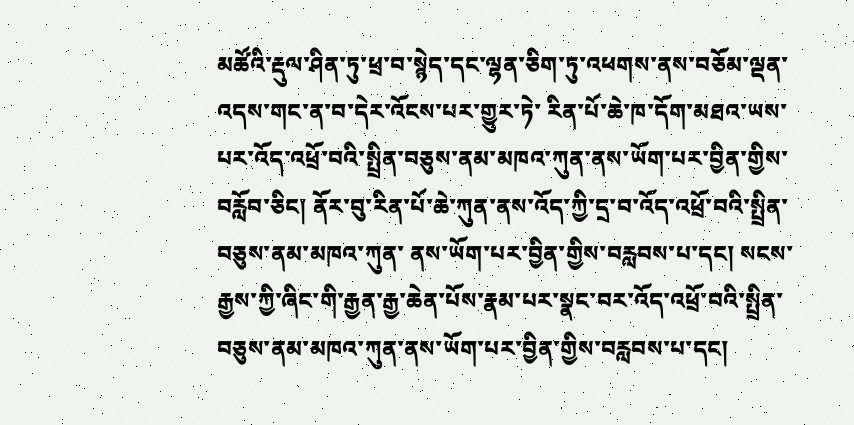མཚོའི་རྡུལ་ཤིན་ཏུ་ཕྲ་བ་སྙེད་དང་ལྷན་ཅིག་ཏུ་འཕགས་ནས་བཅོམ་ལྡན་འདས་གང་ན་བ་དེར་འོངས་པར་གྱུར་ཏེ་ རིན་པོ་ཆེ་ཁ་དོག་མཐའ་ཡས་པར་འོད་འཕྲོ་བའི་སྤྲིན་བཅུས་ནམ་མཁའ་ཀུན་ནས་ཡོག་པར་བྱིན་གྱིས་བརློབ་ཅིང། ནོར་བུ་རིན་པོ་ཆེ་ཀུན་ནས་འོད་ཀྱི་དྲ་བ་འོད་འཕྲོ་བའི་སྤྲིན་བཅུས་ནམ་མཁའ་ཀུན་ ནས་ཡོག་པར་བྱིན་གྱིས་བརླབས་པ་དང། སངས་རྒྱས་ཀྱི་ཞིང་གི་རྒྱན་རྒྱ་ཆེན་པོས་རྣམ་པར་སྣང་བར་འོད་འཕྲོ་བའི་སྤྲིན་བཅུས་ནམ་མཁའ་ཀུན་ནས་ཡོག་པར་བྱིན་གྱིས་བརླབས་པ་དང།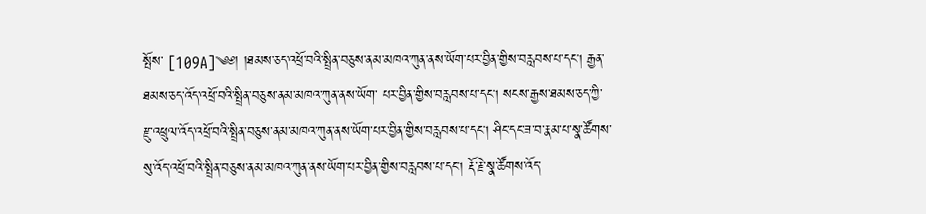སྤོས་ [109A]༄༅། །ཐམས་ཅད་འཕྲོ་བའི་སྤྲིན་བཅུས་ནམ་མཁའ་ཀུན་ནས་ཡོག་པར་བྱིན་གྱིས་བརླབས་པ་དང། རྒྱན་ཐམས་ཅད་འོད་འཕྲོ་བའི་སྤྲིན་བཅུས་ནམ་མཁའ་ཀུན་ནས་ཡོག་ པར་བྱིན་གྱིས་བརླབས་པ་དང། སངས་རྒྱས་ཐམས་ཅད་ཀྱི་རྫུ་འཕྲུལ་འོད་འཕྲོ་བའི་སྤྲིན་བཅུས་ནམ་མཁའ་ཀུན་ནས་ཡོག་པར་བྱིན་གྱིས་བརླབས་པ་དང། ཤིང་དང་ཟ་བ་རྣམ་པ་སྣ་ཚོགས་ སུ་འོད་འཕྲོ་བའི་སྤྲིན་བཅུས་ནམ་མཁའ་ཀུན་ནས་ཡོག་པར་བྱིན་གྱིས་བརླབས་པ་དང། རྡོ་རྗེ་སྣ་ཚོགས་འོད་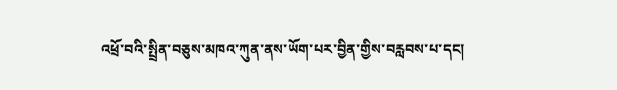འཕྲོ་བའི་སྤྲིན་བཅུས་མཁའ་ཀུན་ནས་ཡོག་པར་བྱིན་གྱིས་བརླབས་པ་དང།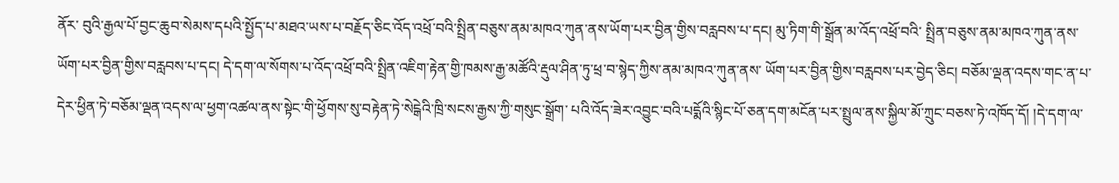ནོར་ བུའི་རྒྱལ་པོ་བྱང་ཆུབ་སེམས་དཔའི་སྤྱོད་པ་མཐའ་ཡས་པ་བརྗོད་ཅིང་འོད་འཕྲོ་བའི་སྤྲིན་བཅུས་ནམ་མཁའ་ཀུན་ནས་ཡོག་པར་བྱིན་གྱིས་བརླབས་པ་དང། མུ་ཏིག་གི་སྒྲོན་མ་འོད་འཕྲོ་བའི་ སྤྲིན་བཅུས་ནམ་མཁའ་ཀུན་ནས་ཡོག་པར་བྱིན་གྱིས་བརླབས་པ་དང། དེ་དག་ལ་སོགས་པ་འོད་འཕྲོ་བའི་སྤྲིན་འཇིག་རྟེན་གྱི་ཁམས་རྒྱ་མཚོའི་རྡུལ་ཤིན་ཏུ་ཕྲ་བ་སྙེད་ཀྱིས་ནམ་མཁའ་ཀུན་ནས་ ཡོག་པར་བྱིན་གྱིས་བརླབས་པར་བྱེད་ཅིང། བཅོམ་ལྡན་འདས་གང་ན་པ་དེར་ཕྱིན་ཏེ་བཅོམ་ལྡན་འདས་ལ་ཕྱག་འཚལ་ནས་སྟེང་གི་ཕྱོགས་སུ་བརྟེན་ཏེ་སེངྒེའི་ཁྲི་སངས་རྒྱས་ཀྱི་གསུང་སྒྲོག་ པའི་འོད་ཟེར་འབྱུང་བའི་པདྨོའི་སྙིང་པོ་ཅན་དག་མངོན་པར་སྤྲུལ་ནས་སྐྱིལ་མོ་ཀྲུང་བཅས་ཏེ་འཁོད་དོ། །དེ་དག་ལ་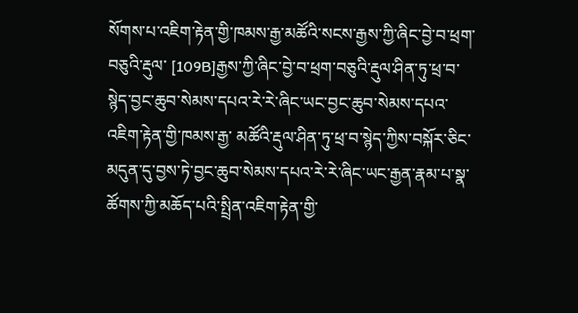སོགས་པ་འཇིག་རྟེན་གྱི་ཁམས་རྒྱ་མཚོའི་སངས་རྒྱས་ཀྱི་ཞིང་བྱེ་བ་ཕྲག་བཅུའི་རྡུལ་ [109B]རྒྱས་ཀྱི་ཞིང་བྱེ་བ་ཕྲག་བཅུའི་རྡུལ་ཤིན་ཏུ་ཕྲ་བ་སྙེད་བྱང་ཆུབ་སེམས་དཔའ་རེ་རེ་ཞིང་ཡང་བྱང་ཆུབ་སེམས་དཔའ་འཇིག་རྟེན་གྱི་ཁམས་རྒྱ་ མཚོའི་རྡུལ་ཤིན་ཏུ་ཕྲ་བ་སྙེད་ཀྱིས་བསྐོར་ཅིང་མདུན་དུ་བྱས་ཏེ་བྱང་ཆུབ་སེམས་དཔའ་རེ་རེ་ཞིང་ཡང་རྒྱན་རྣམ་པ་སྣ་ཚོགས་ཀྱི་མཆོད་པའི་སྤྲིན་འཇིག་རྟེན་གྱི་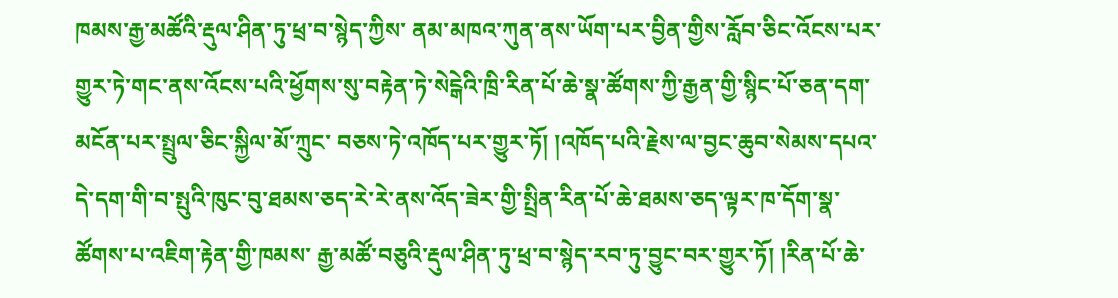ཁམས་རྒྱ་མཚོའི་རྡུལ་ཤིན་ཏུ་ཕྲ་བ་སྙེད་ཀྱིས་ ནམ་མཁའ་ཀུན་ནས་ཡོག་པར་བྱིན་གྱིས་རློབ་ཅིང་འོངས་པར་གྱུར་ཏེ་གང་ནས་འོངས་པའི་ཕྱོགས་སུ་བརྟེན་ཏེ་སེངྒེའི་ཁྲི་རིན་པོ་ཆེ་སྣ་ཚོགས་ཀྱི་རྒྱན་གྱི་སྙིང་པོ་ཅན་དག་མངོན་པར་སྤྲུལ་ཅིང་སྐྱིལ་མོ་ཀྲུང་ བཅས་ཏེ་འཁོད་པར་གྱུར་ཏོ། །འཁོད་པའི་རྗེས་ལ་བྱང་ཆུབ་སེམས་དཔའ་དེ་དག་གི་བ་སྤུའི་ཁུང་བུ་ཐམས་ཅད་རེ་རེ་ནས་འོད་ཟེར་གྱི་སྤྲིན་རིན་པོ་ཆེ་ཐམས་ཅད་ལྟར་ཁ་དོག་སྣ་ཚོགས་པ་འཇིག་རྟེན་གྱི་ཁམས་ རྒྱ་མཚོ་བཅུའི་རྡུལ་ཤིན་ཏུ་ཕྲ་བ་སྙེད་རབ་ཏུ་བྱུང་བར་གྱུར་ཏོ། །རིན་པོ་ཆེ་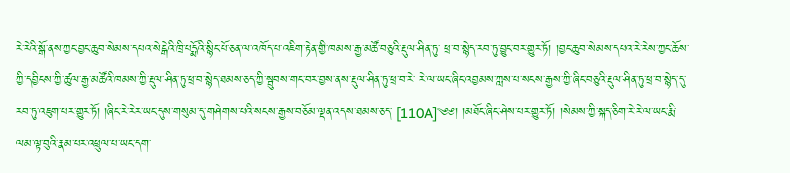རེ་རེའི་སྒོ་ནས་ཀྱང་བྱང་ཆུབ་སེམས་དཔའ་སེངྒེའི་ཁྲི་པདྨོའི་སྙིང་པོ་ཅན་ལ་འཁོད་པ་འཇིག་རྟེན་གྱི་ཁམས་རྒྱ་མཚོ་བཅུའི་རྡུལ་ཤིན་ཏུ་ ཕྲ་བ་སྙེད་རབ་ཏུ་བྱུང་བར་གྱུར་ཏོ། །བྱང་ཆུབ་སེམས་དཔའ་རེ་རེས་ཀྱང་ཆོས་ཀྱི་དབྱིངས་ཀྱི་ཚུལ་རྒྱ་མཚོའི་ཁམས་ཀྱི་རྡུལ་ཤིན་ཏུ་ཕྲ་བ་སྙེད་ཐམས་ཅད་ཀྱི་སྦུབས་གང་བར་བྱས་ནས་རྡུལ་ཤིན་ཏུ་ཕྲ་བ་རེ་ རེ་ལ་ཡང་ཞིང་འབྱམས་ཀླས་པ་སངས་རྒྱས་ཀྱི་ཞིང་བཅུའི་རྡུལ་ཤིན་ཏུ་ཕྲ་བ་སྙེད་དུ་རབ་ཏུ་འཇུག་པར་གྱུར་ཏོ། །ཞིང་རེ་རེར་ཡང་དུས་གསུམ་དུ་གཤེགས་པའི་སངས་རྒྱས་བཅོམ་ལྡན་འདས་ཐམས་ཅད་ [110A]༄༅། །མཐོང་ཞིང་ཤེས་པར་གྱུར་ཏོ། །སེམས་ཀྱི་སྐད་ཅིག་རེ་རེ་ལ་ཡང་རྨི་ལམ་ལྟ་བུའི་རྣམ་པར་འཕྲུལ་པ་ཡང་དག་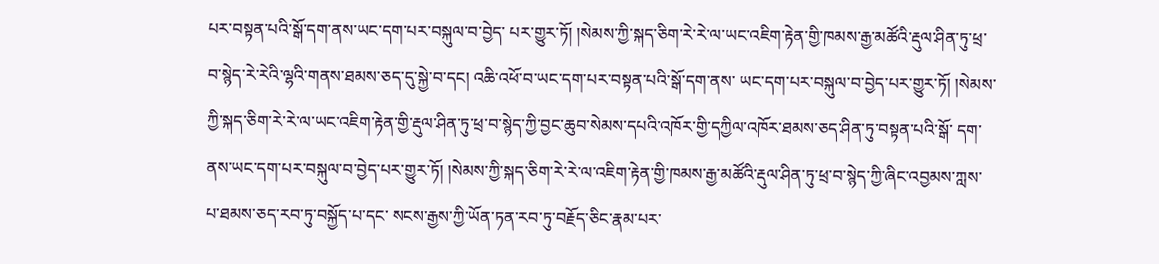པར་བསྟན་པའི་སྒོ་དག་ནས་ཡང་དག་པར་བསྐུལ་བ་བྱེད་ པར་གྱུར་ཏོ། །སེམས་ཀྱི་སྐད་ཅིག་རེ་རེ་ལ་ཡང་འཇིག་རྟེན་གྱི་ཁམས་རྒྱ་མཚོའི་རྡུལ་ཤིན་ཏུ་ཕྲ་བ་སྙེད་རེ་རེའི་ལྷའི་གནས་ཐམས་ཅད་དུ་སྐྱེ་བ་དང། འཆི་འཕོ་བ་ཡང་དག་པར་བསྟན་པའི་སྒོ་དག་ནས་ ཡང་དག་པར་བསྐུལ་བ་བྱེད་པར་གྱུར་ཏོ། །སེམས་ཀྱི་སྐད་ཅིག་རེ་རེ་ལ་ཡང་འཇིག་རྟེན་གྱི་རྡུལ་ཤིན་ཏུ་ཕྲ་བ་སྙེད་ཀྱི་བྱང་ཆུབ་སེམས་དཔའི་འཁོར་གྱི་དཀྱིལ་འཁོར་ཐམས་ཅད་ཤིན་ཏུ་བསྟན་པའི་སྒོ་ དག་ནས་ཡང་དག་པར་བསྐུལ་བ་བྱེད་པར་གྱུར་ཏོ། །སེམས་ཀྱི་སྐད་ཅིག་རེ་རེ་ལ་འཇིག་རྟེན་གྱི་ཁམས་རྒྱ་མཚོའི་རྡུལ་ཤིན་ཏུ་ཕྲ་བ་སྙེད་ཀྱི་ཞིང་འབྱམས་ཀླས་པ་ཐམས་ཅད་རབ་ཏུ་བསྐྱོད་པ་དང་ སངས་རྒྱས་ཀྱི་ཡོན་ཏན་རབ་ཏུ་བརྗོད་ཅིང་རྣམ་པར་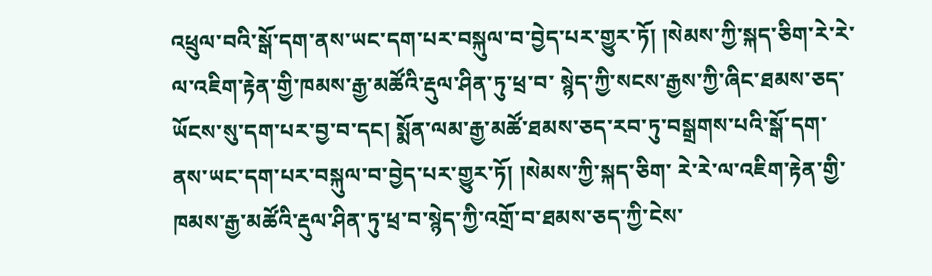འཕྲུལ་བའི་སྒོ་དག་ནས་ཡང་དག་པར་བསྐུལ་བ་བྱེད་པར་གྱུར་ཏོ། །སེམས་ཀྱི་སྐད་ཅིག་རེ་རེ་ལ་འཇིག་རྟེན་གྱི་ཁམས་རྒྱ་མཚོའི་རྡུལ་ཤིན་ཏུ་ཕྲ་བ་ སྙེད་ཀྱི་སངས་རྒྱས་ཀྱི་ཞིང་ཐམས་ཅད་ཡོངས་སུ་དག་པར་བྱ་བ་དང། སྨོན་ལམ་རྒྱ་མཚོ་ཐམས་ཅད་རབ་ཏུ་བསྒྲགས་པའི་སྒོ་དག་ནས་ཡང་དག་པར་བསྐུལ་བ་བྱེད་པར་གྱུར་ཏོ། །སེམས་ཀྱི་སྐད་ཅིག་ རེ་རེ་ལ་འཇིག་རྟེན་གྱི་ཁམས་རྒྱ་མཚོའི་རྡུལ་ཤིན་ཏུ་ཕྲ་བ་སྙེད་ཀྱི་འགྲོ་བ་ཐམས་ཅད་ཀྱི་ངེས་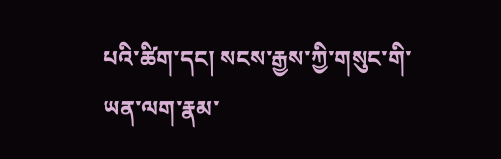པའི་ཚིག་དང། སངས་རྒྱས་ཀྱི་གསུང་གི་ཡན་ལག་རྣམ་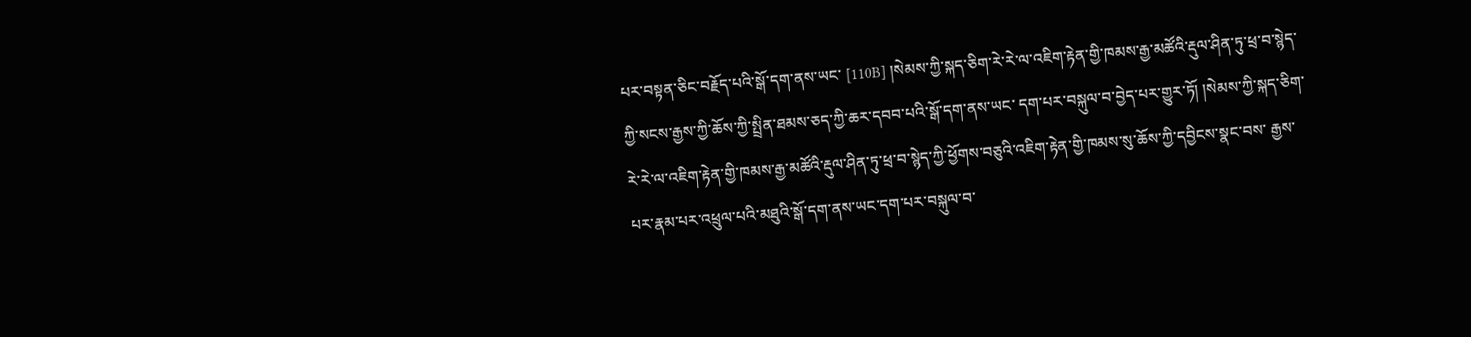པར་བསྟན་ཅིང་བརྗོད་པའི་སྒོ་དག་ནས་ཡང་ [110B] །སེམས་ཀྱི་སྐད་ཅིག་རེ་རེ་ལ་འཇིག་རྟེན་གྱི་ཁམས་རྒྱ་མཚོའི་རྡུལ་ཤིན་ཏུ་ཕྲ་བ་སྙེད་ཀྱི་སངས་རྒྱས་ཀྱི་ཆོས་ཀྱི་སྤྲིན་ཐམས་ཅད་ཀྱི་ཆར་དབབ་པའི་སྒོ་དག་ནས་ཡང་ དག་པར་བསྐུལ་བ་བྱེད་པར་གྱུར་ཏོ། །སེམས་ཀྱི་སྐད་ཅིག་རེ་རེ་ལ་འཇིག་རྟེན་གྱི་ཁམས་རྒྱ་མཚོའི་རྡུལ་ཤིན་ཏུ་ཕྲ་བ་སྙེད་ཀྱི་ཕྱོགས་བཅུའི་འཇིག་རྟེན་གྱི་ཁམས་སུ་ཆོས་ཀྱི་དབྱིངས་སྣང་བས་ རྒྱས་པར་རྣམ་པར་འཕྲུལ་པའི་མཐུའི་སྒོ་དག་ནས་ཡང་དག་པར་བསྐུལ་བ་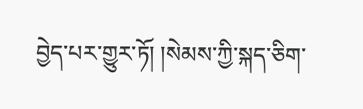བྱེད་པར་གྱུར་ཏོ། །སེམས་ཀྱི་སྐད་ཅིག་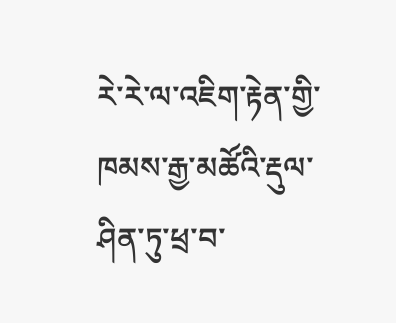རེ་རེ་ལ་འཇིག་རྟེན་གྱི་ཁམས་རྒྱ་མཚོའི་རྡུལ་ཤིན་ཏུ་ཕྲ་བ་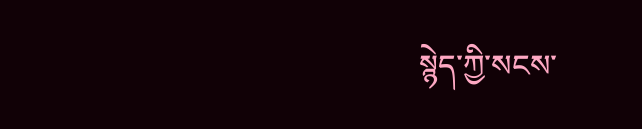སྙེད་ཀྱི་སངས་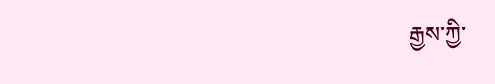རྒྱས་ཀྱི་